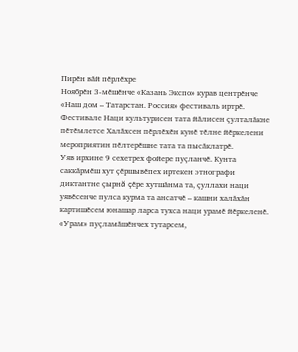Пирӗн вăй пӗрлӗхре
Ноябрӗн 3-мӗшӗнче «Казань Экспо» курав центрӗнче «Наш дом – Татарстан. Россия» фестиваль иртрӗ. Фестивале Наци культурисен тата йăлисен çулталăкне пӗтӗмлетсе Халăхсен пӗрлӗхӗн кунӗ тӗлне йӗркелени мероприятин пӗлтерӗшне тата та пысăклатрӗ.
Уяв ирхине 9 сехетрех фойере пуçланчӗ. Кунта саккăрмӗш хут çӗршывӗпех иртекен этнографи диктантне çырнă çӗре хутшăнма та, çуллахи наци уявӗсенче пулса курма та ансатчӗ – кашни халăхăн картишӗсем юнашар ларса тухса наци урамӗ йӗркеленӗ. «Урам» пуçламăшӗнчех тутарсем,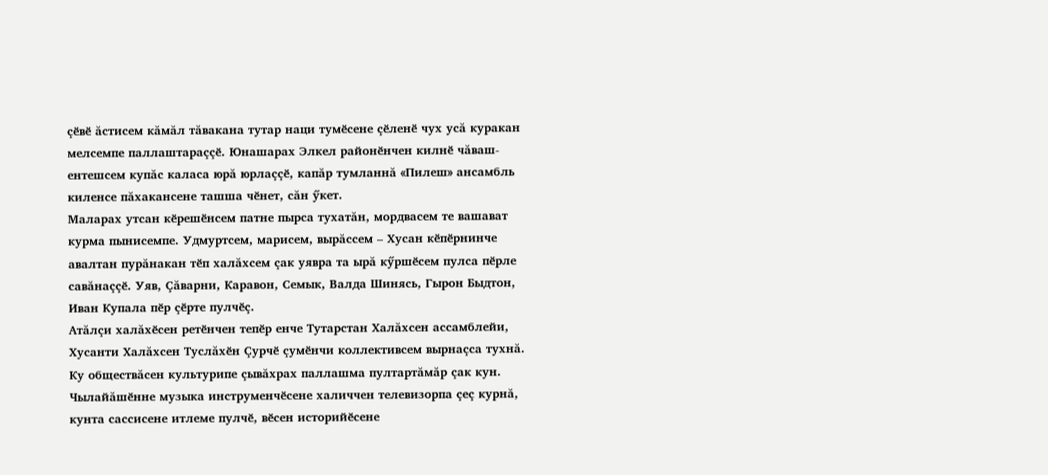çӗвӗ ăстисем кăмăл тăвакана тутар наци тумӗсене çӗленӗ чух усă куракан мелсемпе паллаштараççӗ. Юнашарах Элкел районӗнчен килнӗ чăваш-ентешсем купăс каласа юрă юрлаççӗ, капăр тумланнă «Пилеш» ансамбль киленсе пăхакансене ташша чӗнет, сăн ӳкет.
Маларах утсан кӗрешӗнсем патне пырса тухатăн, мордвасем те вашават курма пынисемпе. Удмуртсем, марисем, вырăссем – Хусан кӗпӗрнинче авалтан пурăнакан тӗп халăхсем çак уявра та ырă кӳршӗсем пулса пӗрле савăнаççӗ. Уяв, Çăварни, Каравон, Семык, Валда Шинясь, Гырон Быдтон, Иван Купала пӗр çӗрте пулчӗç.
Атăлçи халăхӗсен ретӗнчен тепӗр енче Тутарстан Халăхсен ассамблейи, Хусанти Халăхсен Туслăхӗн Çурчӗ çумӗнчи коллективсем вырнаçса тухнă. Ку обществăсен культурипе çывăхрах паллашма пултартăмăр çак кун. Чылайăшӗнне музыка инструменчӗсене халиччен телевизорпа çеç курнă, кунта сассисене итлеме пулчӗ, вӗсен историйӗсене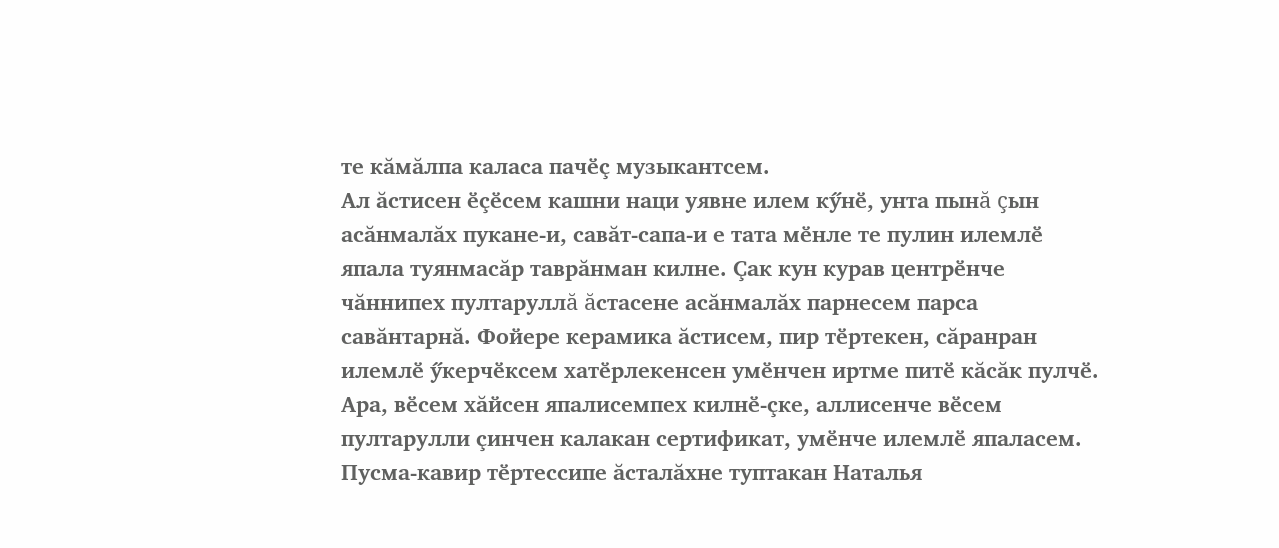те кăмăлпа каласа пачӗç музыкантсем.
Ал ăстисен ӗçӗсем кашни наци уявне илем кӳнӗ, унта пынă çын асăнмалăх пукане-и, савăт-сапа-и е тата мӗнле те пулин илемлӗ япала туянмасăр таврăнман килне. Çак кун курав центрӗнче чăннипех пултаруллă ăстасене асăнмалăх парнесем парса савăнтарнă. Фойере керамика ăстисем, пир тӗртекен, сăранран илемлӗ ӳкерчӗксем хатӗрлекенсен умӗнчен иртме питӗ кăсăк пулчӗ. Ара, вӗсем хăйсен япалисемпех килнӗ-çке, аллисенче вӗсем пултарулли çинчен калакан сертификат, умӗнче илемлӗ япаласем. Пусма-кавир тӗртессипе ăсталăхне туптакан Наталья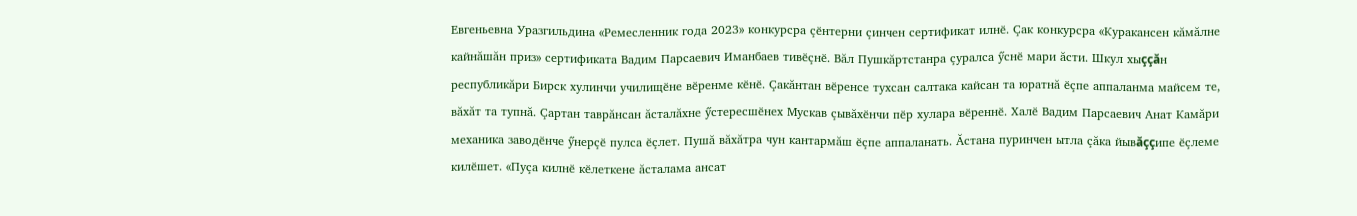Евгеньевна Уразгильдина «Ремесленник года 2023» конкурсра çӗнтерни çинчен сертификат илнӗ. Çак конкурсра «Куракансен кăмăлне кайнăшăн приз» сертификата Вадим Парсаевич Иманбаев тивӗçнӗ. Вăл Пушкăртстанра çуралса ӳснӗ мари ăсти. Шкул хыççăн республикăри Бирск хулинчи училищӗне вӗренме кӗнӗ. Çакăнтан вӗренсе тухсан салтака кайсан та юратнă ӗçпе аппаланма майсем те, вăхăт та тупнă. Çартан таврăнсан ăсталăхне ӳстересшӗнех Мускав çывăхӗнчи пӗр хулара вӗреннӗ. Халӗ Вадим Парсаевич Анат Камăри механика заводӗнче ӳнерçӗ пулса ӗçлет. Пушă вăхăтра чун кантармăш ӗçпе аппаланать. Ăстана пуринчен ытла çăка йывăççипе ӗçлеме килӗшет. «Пуçа килнӗ кӗлеткене ăсталама ансат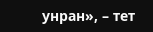унран», – тет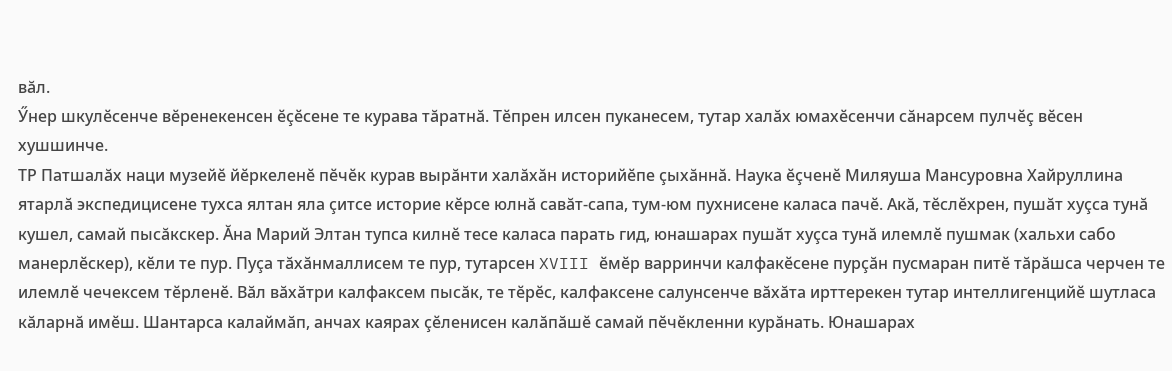вăл.
Ӳнер шкулӗсенче вӗренекенсен ӗçӗсене те курава тăратнă. Тӗпрен илсен пуканесем, тутар халăх юмахӗсенчи сăнарсем пулчӗç вӗсен хушшинче.
ТР Патшалăх наци музейӗ йӗркеленӗ пӗчӗк курав вырăнти халăхăн историйӗпе çыхăннă. Наука ӗçченӗ Миляуша Мансуровна Хайруллина ятарлă экспедицисене тухса ялтан яла çитсе историе кӗрсе юлнă савăт-сапа, тум-юм пухнисене каласа пачӗ. Акă, тӗслӗхрен, пушăт хуçса тунă кушел, самай пысăкскер. Ăна Марий Элтан тупса килнӗ тесе каласа парать гид, юнашарах пушăт хуçса тунă илемлӗ пушмак (хальхи сабо манерлӗскер), кӗли те пур. Пуçа тăхăнмаллисем те пур, тутарсен XVIII ӗмӗр варринчи калфакӗсене пурçăн пусмаран питӗ тăрăшса черчен те илемлӗ чечексем тӗрленӗ. Вăл вăхăтри калфаксем пысăк, те тӗрӗс, калфаксене салунсенче вăхăта ирттерекен тутар интеллигенцийӗ шутласа кăларнă имӗш. Шантарса калаймăп, анчах каярах çӗленисен калăпăшӗ самай пӗчӗкленни курăнать. Юнашарах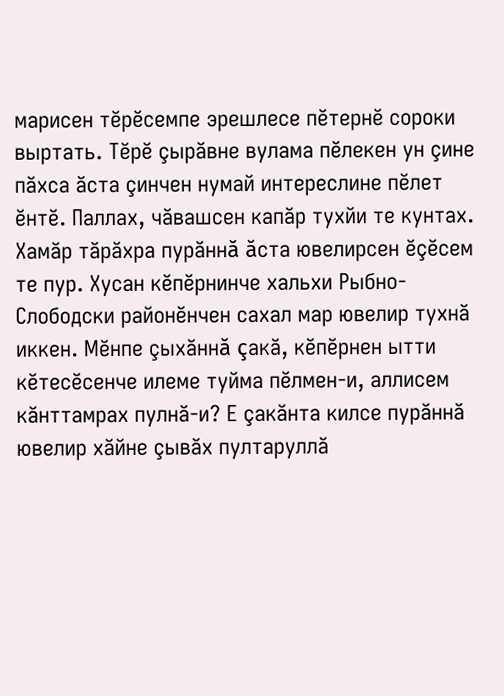марисен тӗрӗсемпе эрешлесе пӗтернӗ сороки выртать. Тӗрӗ çырăвне вулама пӗлекен ун çине пăхса ăста çинчен нумай интереслине пӗлет ӗнтӗ. Паллах, чăвашсен капăр тухйи те кунтах. Хамăр тăрăхра пурăннă ăста ювелирсен ӗçӗсем те пур. Хусан кӗпӗрнинче хальхи Рыбно-Слободски районӗнчен сахал мар ювелир тухнă иккен. Мӗнпе çыхăннă çакă, кӗпӗрнен ытти кӗтесӗсенче илеме туйма пӗлмен-и, аллисем кăнттамрах пулнă-и? Е çакăнта килсе пурăннă ювелир хăйне çывăх пултаруллă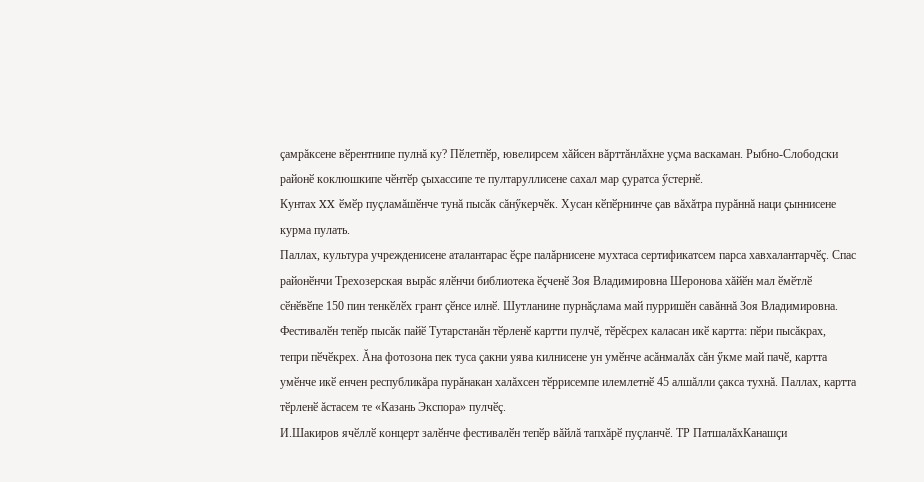çамрăксене вӗрентнипе пулнă ку? Пӗлетпӗр, ювелирсем хăйсен вăрттăнлăхне уçма васкаман. Рыбно-Слободски районӗ коклюшкипе чӗнтӗр çыхассипе те пултаруллисене сахал мар çуратса ӳстернӗ.
Кунтах XX ӗмӗр пуçламăшӗнче тунă пысăк сăнӳкерчӗк. Хусан кӗпӗрнинче çав вăхăтра пурăннă наци çыннисене курма пулать.
Паллах, культура учрежденисене аталантарас ӗçре палăрнисене мухтаса сертификатсем парса хавхалантарчӗç. Спас районӗнчи Трехозерская вырăс ялӗнчи библиотека ӗçченӗ Зоя Владимировна Шеронова хăйӗн мал ӗмӗтлӗ сӗнӗвӗпе 150 пин тенкӗлӗх грант çӗнсе илнӗ. Шутланине пурнăçлама май пурришӗн савăннă Зоя Владимировна.
Фестивалӗн тепӗр пысăк пайӗ Тутарстанăн тӗрленӗ картти пулчӗ, тӗрӗсрех каласан икӗ картта: пӗри пысăкрах, тепри пӗчӗкрех. Ăна фотозона пек туса çакни уява килнисене ун умӗнче асăнмалăх сăн ӳкме май пачӗ, картта умӗнче икӗ енчен республикăра пурăнакан халăхсен тӗррисемпе илемлетнӗ 45 алшăлли çакса тухнă. Паллах, картта тӗрленӗ ăстасем те «Казань Экспора» пулчӗç.
И.Шакиров ячӗллӗ концерт залӗнче фестивалӗн тепӗр вăйлă тапхăрӗ пуçланчӗ. ТР ПатшалăхКанашçи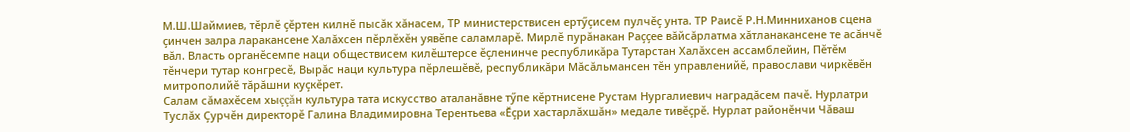М.Ш.Шаймиев, тӗрлӗ çӗртен килнӗ пысăк хăнасем, ТР министерствисен ертӳçисем пулчӗç унта. ТР Раисӗ Р.Н.Минниханов сцена çинчен залра ларакансене Халăхсен пӗрлӗхӗн уявӗпе саламларӗ. Мирлӗ пурăнакан Раççее вăйсăрлатма хăтланакансене те асăнчӗ вăл. Власть органӗсемпе наци обществисем килӗштерсе ӗçленинче республикăра Тутарстан Халăхсен ассамблейин, Пӗтӗм тӗнчери тутар конгресӗ, Вырăс наци культура пӗрлешӗвӗ, республикăри Мăсăльмансен тӗн управленийӗ, православи чиркӗвӗн митрополийӗ тăрăшни куçкӗрет.
Салам сăмахӗсем хыççăн культура тата искусство аталанăвне тӳпе кӗртнисене Рустам Нургалиевич наградăсем пачӗ. Нурлатри Туслăх Çурчӗн директорӗ Галина Владимировна Терентьева «Ӗçри хастарлăхшăн» медале тивӗçрӗ. Нурлат районӗнчи Чăваш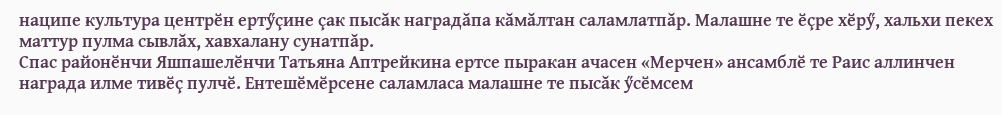наципе культура центрӗн ертӳçине çак пысăк наградăпа кăмăлтан саламлатпăр. Малашне те ӗçре хӗрӳ, хальхи пекех маттур пулма сывлăх, хавхалану сунатпăр.
Спас районӗнчи Яшпашелӗнчи Татьяна Аптрейкина ертсе пыракан ачасен «Мерчен» ансамблӗ те Раис аллинчен награда илме тивӗç пулчӗ. Ентешӗмӗрсене саламласа малашне те пысăк ӳсӗмсем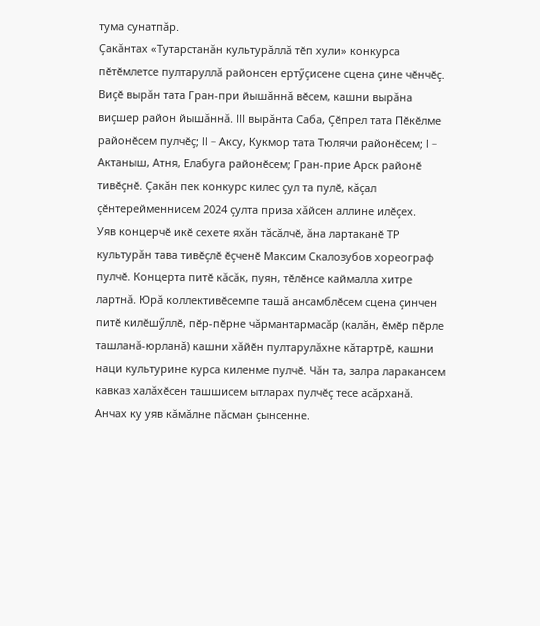тума сунатпăр.
Çакăнтах «Тутарстанăн культурăллă тӗп хули» конкурса пӗтӗмлетсе пултаруллă районсен ертӳçисене сцена çине чӗнчӗç. Виçӗ вырăн тата Гран-при йышăннă вӗсем, кашни вырăна виçшер район йышăннă. III вырăнта Саба, Çӗпрел тата Пӗкӗлме районӗсем пулчӗç; II – Аксу, Кукмор тата Тюлячи районӗсем; I – Актаныш, Атня, Елабуга районӗсем; Гран-прие Арск районӗ тивӗçнӗ. Çакăн пек конкурс килес çул та пулӗ, кăçал çӗнтерейменнисем 2024 çулта приза хăйсен аллине илӗçех.
Уяв концерчӗ икӗ сехете яхăн тăсăлчӗ, ăна лартаканӗ ТР культурăн тава тивӗçлӗ ӗçченӗ Максим Скалозубов хореограф пулчӗ. Концерта питӗ кăсăк, пуян, тӗлӗнсе каймалла хитре лартнă. Юрă коллективӗсемпе ташă ансамблӗсем сцена çинчен питӗ килӗшӳллӗ, пӗр-пӗрне чăрмантармасăр (калăн, ӗмӗр пӗрле ташланă-юрланă) кашни хăйӗн пултарулăхне кăтартрӗ, кашни наци культурине курса киленме пулчӗ. Чăн та, залра ларакансем кавказ халăхӗсен ташшисем ытларах пулчӗç тесе асăрханă. Анчах ку уяв кăмăлне пăсман çынсенне.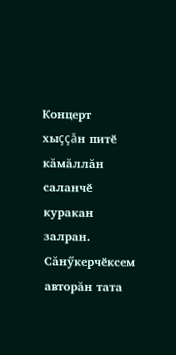Концерт хыççăн питӗ кăмăллăн саланчӗ куракан залран.
Сăнӳкерчӗксем авторăн тата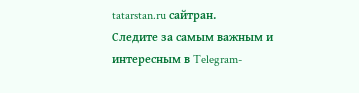tatarstan.ru сайтран.
Следите за самым важным и интересным в Telegram-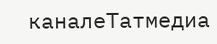каналеТатмедиа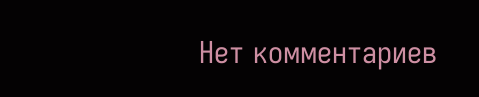Нет комментариев